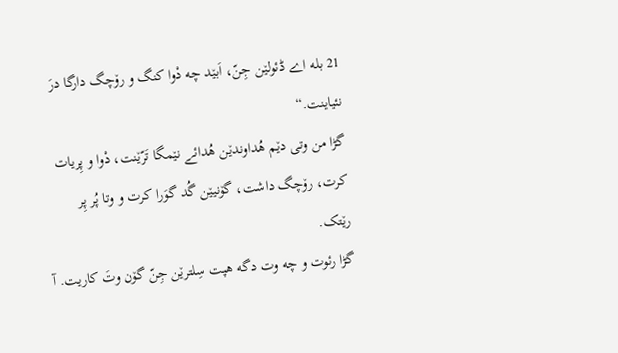21 بله اے ڈئولێن جِنّ، اَبێد چه دْوا کنگ و رۆچگ دارگا درَ نئیاینت.“
گڑا من وتی دێم هُداوندێن هُدائے نێمگا تَرّێنت، دْوا و پِریات کرت، رۆچگ داشت، گۆنیێن گُد گوَرا کرت و وتا پُر پِر رێتک.
گڑا رئوت و چه وت دگه هپت سِلترێن جِنّ گۆن وتَ کاریت. آ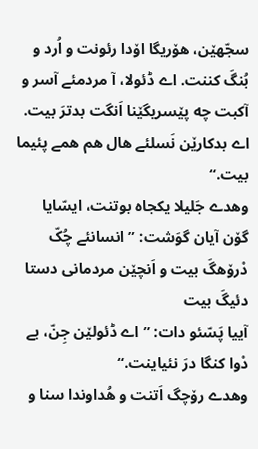سجّهێن، هۆریگا اۆدا رئونت و اُرد و بُنگَ کننت. اے ڈئولا، آ مردمئے آسر و آکبت چه پێسریگێنا اَنگت بدترَ بیت. اے بدکارێن نَسلئے هال هم همے پئیما بیت.“
وهدے جَلیلا یکجاه بوتنت، ایسّایا گۆن آیان گوَشت: ”انسانئے چُکّ دْرۆهگَ بیت و اَنچێن مردمانی دستا دئیگَ بیت
آییا پَسّئو دات: ”اے ڈئولێن جِنّ، بے دْوا کنگا درَ نئیاینت.“
وهدے رۆچگ اَتنت و هُداوندا سنا و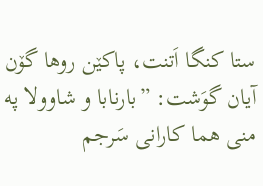ستا کنگا اَتنت، پاکێن روها گۆن آیان گوَشت: ”بارنابا و شاوولا په منی هما کارانی سَرجم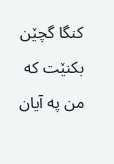کنگا گچێن بکنێت که من په آیان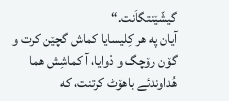گیشّێنتگاَنت.“
آیان په هر کِلیسایا کماش گچێن کرت و گۆن رۆچگ و دْوایا، آ کماشِش هما هُداوندئے باهۆٹ کرتنت، که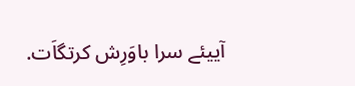آییئے سرا باوَرِش کرتگاَت.